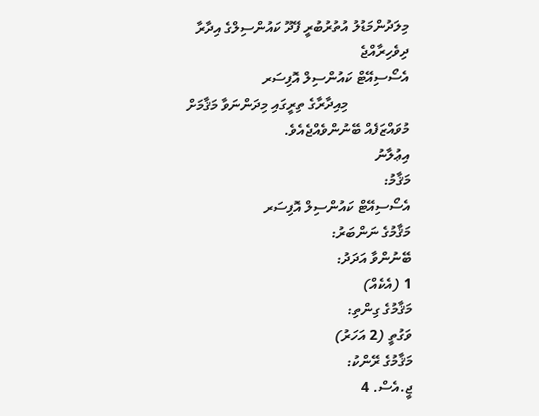މިލަދުންމަޑުލު އުތުރުބުރީ ފޭދޫ ކައުންސިލްގެ އިދާރާ
ދިވެހިރާއްޖެ
އެސޯސިއޭޓް ކައުންސިލް އޮފިސަރ
                 މިއިދާރާގެ ތިރީގައި މިދަންނަވާ މަޤާމަށް މުވައްޒަފެއް ބޭނުންވެއްޖެއެވެ.
އިޢުލާނު
މަޤާމު:
އެސޯސިއޭޓް ކައުންސިލް އޮފިސަރ
މަޤާމުގެ ނަންބަރު:
ބޭނުންވާ އަދަދު:
1 (އެކެއް)
މަޤާމުގެ ގިންތި:
ވަގުތީ (2 އަހަރު)
މަޤާމުގެ ރޭންކު:
ޖީ.އެސް. 4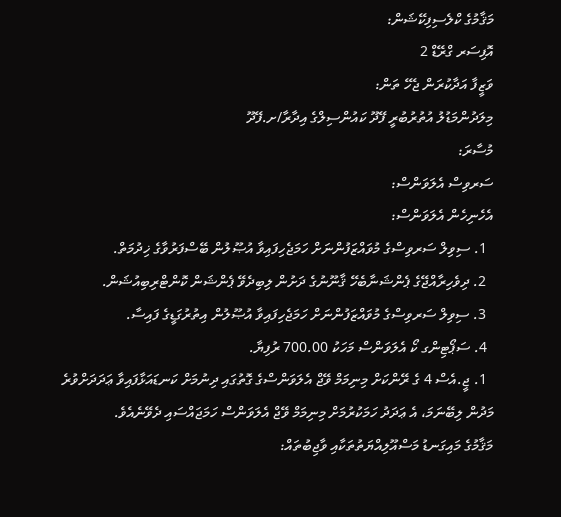މަޤާމުގެ ކްލެސިފިކޭޝަން:
އޮފިސަރ ގްރޭޑް 2
ވަޒީފާ އަދާކުރަން ޖެހޭ ތަން:
މިލަދުންމަޑުލު އުތުރުބުރީ ފޭދޫ ކައުންސިލްގެ އިދާރާ/ށ.ފޭދޫ
މުސާރަ:
ސަރވިސް އެލަވަންސް:
އެހެނިހެން އެލަވަންސް:
  1. ސިވިލް ސަރވިސްގެ މުވައްޒަފުންނަށް ހަމަޖެހިފައިވާ އުޞޫލުން ބޭސްފަރުވާގެ ޚިދުމަތް.
  2. ދިވެހިރާއްޖޭގެ ޕެންޝަނާބެހޭ ޤާނޫނުގެ ދަށުން ލިބިދެވޭ ޕެންޝަން ކޮންޓްރިބިއުޝަން.
  3. ސިވިލް ސަރވިސްގެ މުވައްޒަފުންނަށް ހަމަޖެހިފައިވާ އުޞޫލުން އިތުރުގަޑީގެ ފައިސާ.
  4. ސަޕޯޓިންގ ކޯ އެލަވަންސް މަހަކު 700.00 ރުފިޔާ.
  1. ޖީ.އެސް 4 ގެ ރޭންކަށް މިނިމަމް ވޭޖް އެލަވަންސްގެ ގޮތުގައި ދިނުމަށް ކަނޑައަޅާފައިވާ ޢަދަދަށްވުރެ މަދުން ލިބޭނަމަ، އެ ޢަދަދު ހަމަކުރުމަށް މިނިމަމް ވޭޖް އެލަވަންސް ހަމަޖައްސައި ދެވޭނެއެވެ.
މަޤާމުގެ މައިގަނޑު މަސްއޫލިއްޔަތުތަކާއި ވާޖިބުތައް: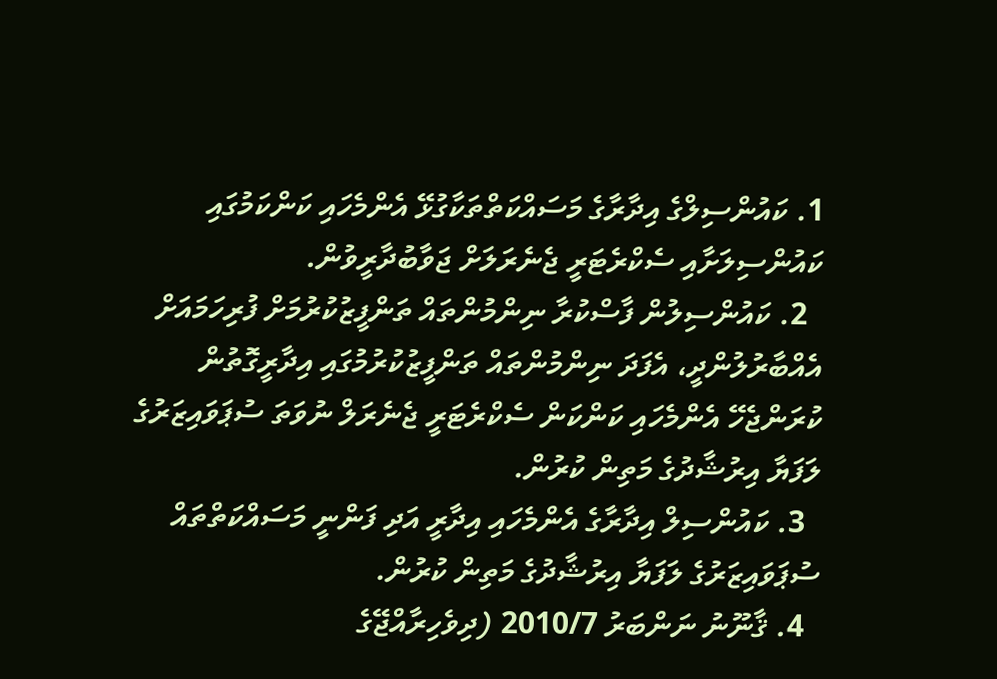1. ކައުންސިލްގެ އިދާރާގެ މަސައްކަތްތަކާގުޅޭ އެންމެހައި ކަންކަމުގައި ކައުންސިލަށާއި ސެކްރެޓަރީ ޖެނެރަލަށް ޖަވާބުދާރީވުން.
  2. ކައުންސިލުން ފާސްކުރާ ނިންމުންތައް ތަންފީޒުކުރުމަށް ފުރިހަމައަށް އެއްބާރުލުންދީ، އެފަދަ ނިންމުންތައް ތަންފީޒުކުރުމުގައި އިދާރީގޮތުން ކުރަންޖެހޭ އެންމެހައި ކަންކަން ސެކްރެޓަރީ ޖެނެރަލް ނުވަތަ ސުޕަވައިޒަރުގެ ލަފަޔާ އިރުޝާދުގެ މަތިން ކުރުން.
  3. ކައުންސިލް އިދާރާގެ އެންމެހައި އިދާރީ އަދި ފަންނީ މަސައްކަތްތައް ސުޕަވައިޒަރުގެ ލަފަޔާ އިރުޝާދުގެ މަތިން ކުރުން.
  4. ޤާނޫނު ނަންބަރު 2010/7 (ދިވެހިރާއްޖޭގެ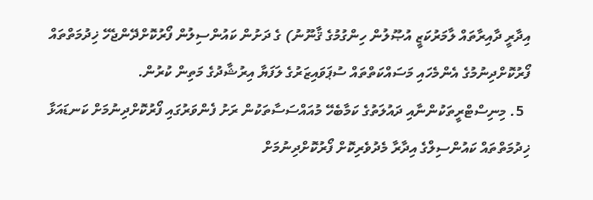އިދާރީ ދާއިރާތައް ލާމަރުކަޒީ އުޞޫލުން ހިންގުމުގެ ޤާނޫނު) ގެ ދަށުން ކައުންސިލުން ފޯރުކޮށްދޭންޖެހޭ ޚިދުމަތްތައް ފޯރުކޮށްދިނުމުގެ އެންމެހައި މަސައްކަތްތައް ސުޕަވައިޒަރުގެ ލަފަޔާ އިރުޝާދުގެ މަތިން ކުރުން.
  5. މިނިސްޓްރީތަކުންނާއި ދައުލަތުގެ ކަމާބެހޭ މުއައްސަސާތަކުން ރަށު ފެންވަރުގައި ފޯރުކޮށްދިނުމަށް ކަނޑައަޅާ ޚިދުމަތްތައް ކައުންސިލްގެ އިދާރާ މެދުވެރިކޮށް ފޯރުކޮށްދިނުމަށް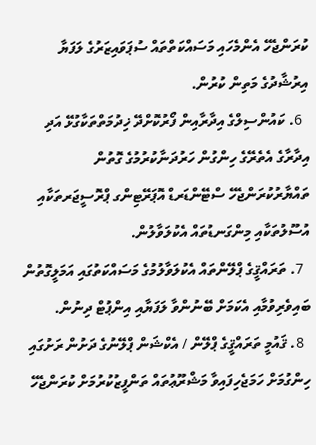ކުރަންޖެހޭ އެންމެހައި މަސައްކަތްތައް ސުޕަވައިޒަރުގެ ލަފަޔާ އިރުޝާދުގެ މަތިން ކުރުން.
  6. ކައުންސިލްގެ އިދާރާއިން ފޯރުކޮށްދޭ ޚިދުމަތްތަކާގުޅޭ އަދި އިދާރާގެ އެތެރޭގެ ހިންގުން ހަރުދަނާކުރުމުގެ ގޮތުން ތައްޔާރުކުރަންޖެހޭ ސްޓޭންޑަރޑް އޮޕަރޭޓިންގ ޕްރޮސީޖަރތަކާއި އުސޫލުތަކާއި މިންގަނޑުތައް އެކުލަވާލުން.
  7. ތަރައްޤީގެ ޕްލޭންތައް އެކުލަވާލުމުގެ މަސައްކަތުގައި އަމަލީގޮތުން ބައިވެރިވުމާއި އެކަމަށް ބޭނުންވާ ލަފަޔާއި އިންޕުޓް ދިނުން.
  8. ޤައުމީ ތަރައްޤީގެ ޕްލޭން / އެކްޝަން ޕްލޭނުގެ ދަށުން ރަށުގައި ހިންގުމަށް ހަމަޖެހިފައިވާ މަޝްރޫޢުތައް ތަންފީޒުކުރުމަށް ކުރަންޖެހޭ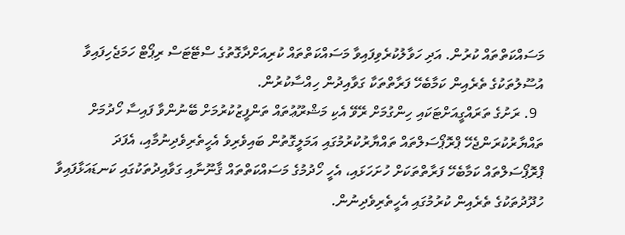މަސައްކަތްތައް ކުރުން. އަދި ހަވާލުކުރެވިފައިވާ މަސައްކަތްތައް ކުރިއަށްދާގޮތުގެ ސްޓޭޓަސް ރިޕޯޓް ހަމަޖެހިފައިވާ އުސޫލުތަކުގެ ތެރެއިން ކަމާބެހޭ ފަރާތްތަކާ ގަވާއިދުން ހިއްސާކުރުން.
  9. ރަށުގެ ތަރައްގީއަށްޓަކައި ހިންގުމަށް ރޭވޭ އެކި މަޝްރޫޢުތައް ތަންފީޒުކުރުމަށް ބޭނުންވާ ފައިސާ ހޯދުމަށް ތައްޔާރުކުރަންޖެހޭ ޕްރޮޕޯސަލްތައް ތައްޔާރުކުރުމުގައި އަމަލީގޮތުން ބައިވެރިވެ އެހީތެރިވެދިނުމާއި، އެފަދަ ޕްރޮޕޯސަލްތައް ކަމާބެހޭ ފަރާތްތަކަށް ހުށަހަޅައި، އެހީ ހޯދުމުގެ މަސައްކަތްތައް ޤާނޫނާއި ގަވާއިދުތަކުގައި ކަނޑައަޅާފައިވާ ހުދޫދުތަކުގެ ތެރެއިން ކުރުމުގައި އެހީތެރިވެދިނުން.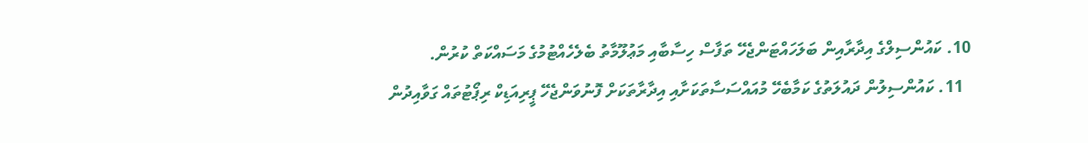10. ކައުންސިލްގެ އިދާރާއިން ބަލަހައްޓަންޖެހޭ ތަފާސް ހިސާބާއި މަޢުލޫމާތު ބެލެހެއްޓުމުގެ މަސައްކަތް ކުރުން.
  11. ކައުންސިލުން ދައުލަތުގެ ކަމާބެހޭ މުއައްސަސާތަކަށާއި އިދާރާތަކަށް ފޮނުވަންޖެހޭ ޕީރިއަޑިކް ރިޕޯޓުތައް ގަވާއިދުން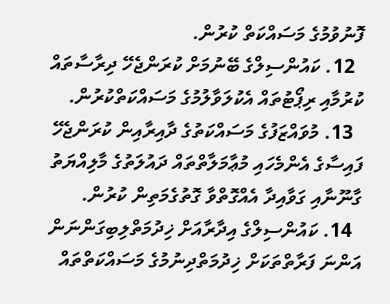ފޮނުވުމުގެ މަސައްކަތް ކުރުން.
  12. ކައުންސިލްގެ ބޭނުމަށް ކުރަންޖެހޭ ދިރާސާތައް ކުރުމާއި ރިޕޯޓުތައް އެކުލަވާލުމުގެ މަސައްކަތްކުރުން.
  13. މުވައްޒަފުގެ މަސައްކަތުގެ ދާއިރާއިން ކުރަންޖެހޭ ފައިސާގެ އެންމެހައި މުޢާމަލާތްތައް ދައުލަތުގެ މާލިއްޔަތު ގާނޫނާއި ގަވާއިދާ އެއްގޮތްވާ ގޮތުގެމަތިން ކުރުން.
  14. ކައުންސިލްގެ އިދާރާއަށް ޚިދުމަތްލިބިގަންނަން އަންނަ ފަރާތްތަކަށް ޚިދުމަތްދިނުމުގެ މަސައްކަތްތައް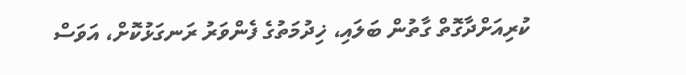ކުރިއަށްދާގޮތް ގާތުން ބަލައި، ޚިދުމަތުގެ ފެންވަރު ރަނގަޅުކޮށް، އަވަސް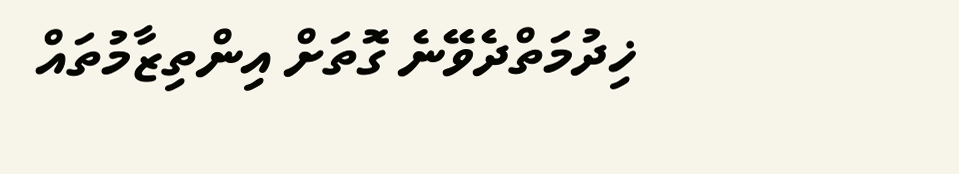ޚިދުމަތްދެވޭނެ ގޮތަށް އިންތިޒާމުތައް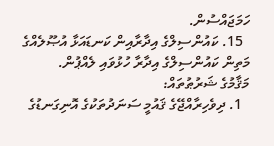ހަމަޖައްސުން.
  15. ކައުންސިލްގެ އިދާރާއިން ކަނޑައަޅާ އުޞޫލެއްގެ މަތިން ކައުންސިލްގެ އިދާރާ ހުޅުވައި ލެއްޕުން.
މަޤާމުގެ ޝަރުޠުތައް:
  1. ދިވެހިރާއްޖޭގެ ޤައުމީ ސަނަދުތަކުގެ އޮނިގަނޑުގެ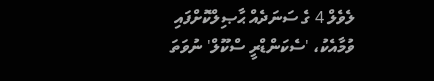ލެވެލް 4 ގެ ސަނަދެއް ޙާޞިލްކޮށްފައި ވުމާއެކު، 'ސެކަންޑްރީ ސްކޫލް' ނުވަތަ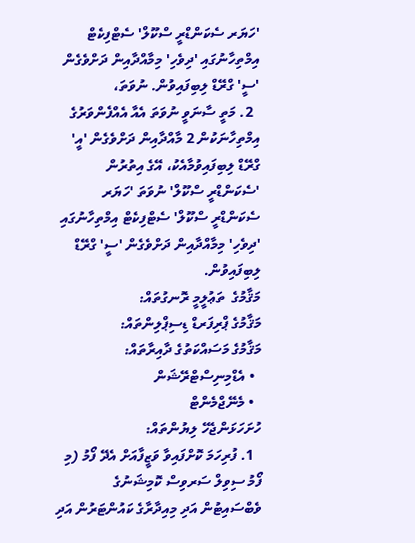'ހަޔަރ ސެކަންޑްރީ ސްކޫލް' ސެޓްފިކެޓް އިމްތިހާނުގައި 'ދިވެހި' މިމާއްދާއިން ދަށްވެގެން 'ސީ' ގްރޭޑް ލިބިފައިވުން. ނުވަތަ،
  2. މަތީ ސާނަވީ ނުވަތަ އެއާ އެއްފެންވަރުގެ އިމްތިހާނަކުން 2 މާއްދާއިން ދަށްވެގެން 'އީ' ގްރޭޑް ލިބިފައިވުމާއެކު، އޭގެ އިތުރުން 'ސެކަންޑްރީ ސްކޫލް' ނުވަތަ 'ހަޔަރ ސެކަންޑްރީ ސްކޫލް' ސެޓްފިކެޓް އިމްތިހާނުގައި 'ދިވެހި' މިމާއްދާއިން ދަށްވެގެން 'ސީ' ގްރޭޑް ލިބިފައިވުން.
މަޤާމުގެ  ތަޢުލީމީ ރޮނގުތައް:
މަޤާމުގެ ޕްރިފަރޑް ޑިސިޕްލިންތައް:
މަޤާމުގެ މަސައްކަތުގެ ދާއިރާތައް:
  • އެޑްމިނިސްޓްރޭޝަން
  • މެނޭޖްމެންޓް
ހުށަހަޅަންޖެހޭ ލިޔުންތައް:
  1. ފުރިހަމަ ކޮށްފައިވާ ވަޒީފާއަށް އެދޭ ފޯމު (މި ފޯމު ސިވިލް ސަރވިސް ކޮމިޝަނުގެ ވެބްސައިޓުން އަދި މިއިދާރާގެ ކައުންޓަރުން އަދި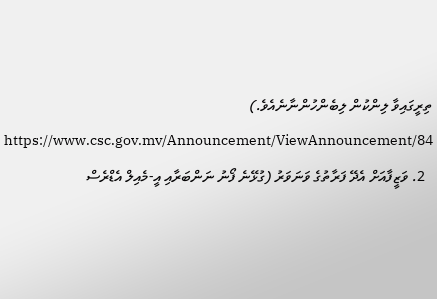ތިރީގައިވާ ލިންކުން ލިބެންހުންނާނެއެވެ.) https://www.csc.gov.mv/Announcement/ViewAnnouncement/84
  2. ވަޒީފާއަށް އެދޭ ފަރާތުގެ ވަނަވަރު (ގުޅޭނެ ފޯނު ނަންބަރާއި އީ-މެއިލް އެޑްރެސް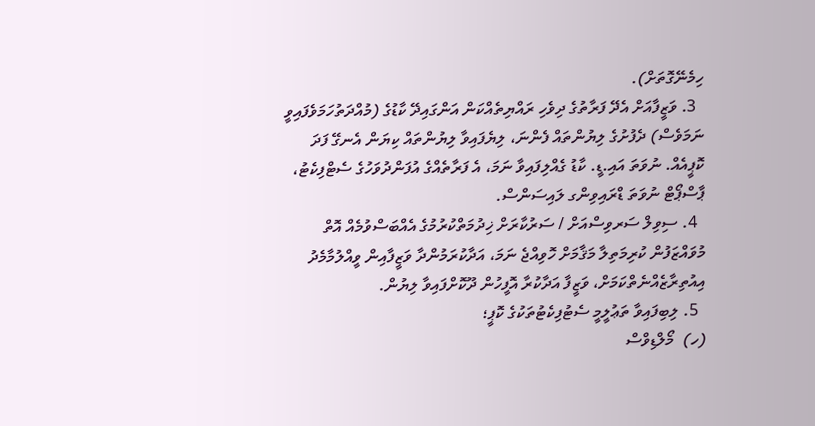ހިމެނޭގޮތަށް).
  3. ވަޒީފާއަށް އެދޭ ފަރާތުގެ ދިވެހި ރައްޔިތެއްކަން އަންގައިދޭ ކާޑުގެ (މުއްދަތުހަމަވެފައިވީ ނަމަވެސް) ދެފުށުގެ ލިޔުންތައް ފެންނަ، ލިޔެފައިވާ ލިޔުންތައް ކިޔަން އެނގޭ ފަދަ ކޮޕީއެއް. ނުވަތަ އައި.ޑީ. ކާޑު ގެއްލިފައިވާ ނަމަ، އެ ފަރާތެއްގެ އުފަންދުވަހުގެ ސެޓްފިކެޓު، ޕާސްޕޯޓް ނުވަތަ ޑްރައިވިންގ ލައިސަންސް.
  4. ސިވިލް ސަރވިސްއަށް / ސަރުކާރަށް ޚިދުމަތްކުރުމުގެ އެއްބަސްވުމެއް އޮތް މުވައްޒަފުން ކުރިމަތިލާ މަޤާމަށް ހޮވިއްޖެ ނަމަ، އަދާކުރަމުންދާ ވަޒީފާއިން ވީއްލުމާމެދު އިއުތިރާޒެއްނެތްކަމަށް، ވަޒީފާ އަދާކުރާ އޮފީހުން ދޫކޮށްފައިވާ ލިޔުން.
  5. ލިބިފައިވާ ތަޢުލީމީ ސެޓުފިކެޓުތަކުގެ ކޮޕީ؛
(ހ)  މޯލްޑިވްސް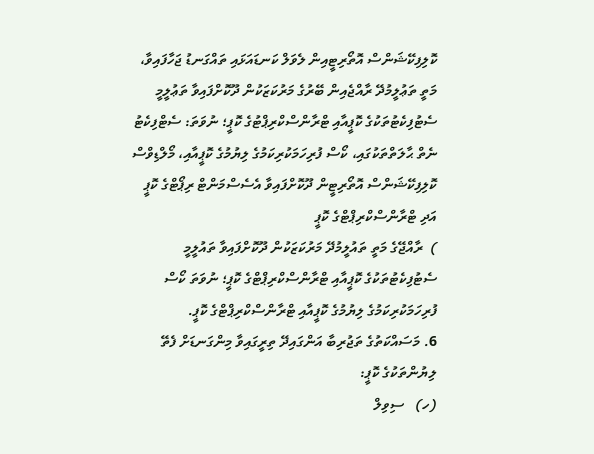ކޮލިފިކޭޝަންސް އޮތޯރިޓީއިން ލެވަލް ކަނޑައަޅައި ތައްގަނޑު ޖަހާފައިވާ، މަތީ ތަޢުލީމުދޭ ރާއްޖެއިން ބޭރުގެ މަރުކަޒަކުން ދޫކޮށްފައިވާ ތަޢުލީމީ ސެޓުފިކެޓުތަކުގެ ކޮޕީއާއި ޓްރާންސްކްރިޕްޓުގެ ކޮޕީ؛ ނުވަތަ: ސެޓްފިކެޓު ނެތް ޙާލަތްތަކުގައި، ކޯސް ފުރިހަމަކުރިކަމުގެ ލިޔުމުގެ ކޮޕީއާއި، މޯލްޑިވްސް ކޮލިފިކޭޝަންސް އޮތޯރިޓީން ދޫކޮށްފައިވާ އެސެސްމަންޓް ރިޕޯޓްގެ ކޮޕީ އަދި ޓްރާންސްކްރިޕްޓްގެ ކޮޕީ
)  ރާއްޖޭގެ މަތީ ތައުލީމުދޭ މަރުކަޒަކުން ދޫކޮށްފައިވާ ތައުލީމީ ސެޓުފިކެޓުތަކުގެ ކޮޕީއާއި ޓްރާންސްކްރިޕްޓްގެ ކޮޕީ؛ ނުވަތަ ކޯސް ފުރިހަމަކުރިކަމުގެ ލިޔުމުގެ ކޮޕީއާއި ޓްރާންސްކްރިޕްޓްގެ ކޮޕީ.
6. މަސައްކަތުގެ ތަޖުރިބާ އަންގައިދޭ ތިރީގައިވާ މިންގަނޑަށް ފެތޭ ލިޔުންތަކުގެ ކޮޕީ:
(ހ)   ސިވިލް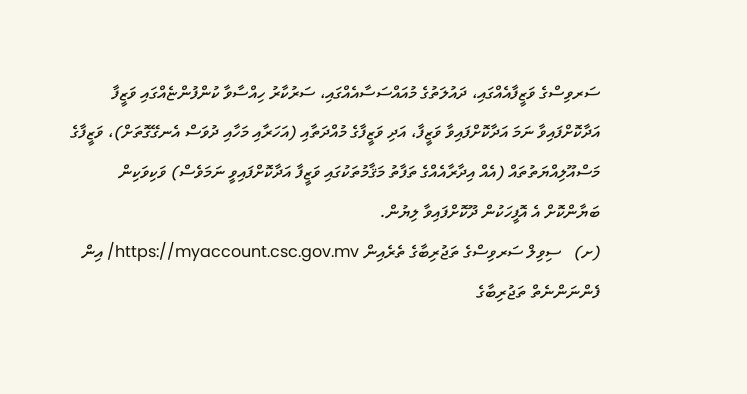ސަރވިސްގެ ވަޒީފާއެއްގައި، ދައުލަތުގެ މުއައްސަސާއެއްގައި، ސަރުކާރު ހިއްސާވާ ކުންފުންޏެއްގައި ވަޒީފާ އަދާކޮށްފައިވާ ނަމަ އަދާކޮށްފައިވާ ވަޒީފާ، އަދި ވަޒީފާގެ މުއްދަތާއި (އަހަރާއި މަހާއި ދުވަސް އެނގޭގޮތަށް)، ވަޒީފާގެ މަސްއޫލިއްޔަތުތައް (އެއް އިދާރާއެއްގެ ތަފާތު މަޤާމުތަކުގައި ވަޒީފާ އަދާކޮށްފައިވީ ނަމަވެސް) ވަކިވަކިން ބަޔާންކޮށް އެ އޮފީހަކުން ދޫކޮށްފައިވާ ލިޔުން.
(ށ)   ސިވިލް ސަރވިސްގެ ތަޖުރިބާގެ ތެރެއިން https://myaccount.csc.gov.mv/ އިން ފެންނަންނެތް ތަޖުރިބާގެ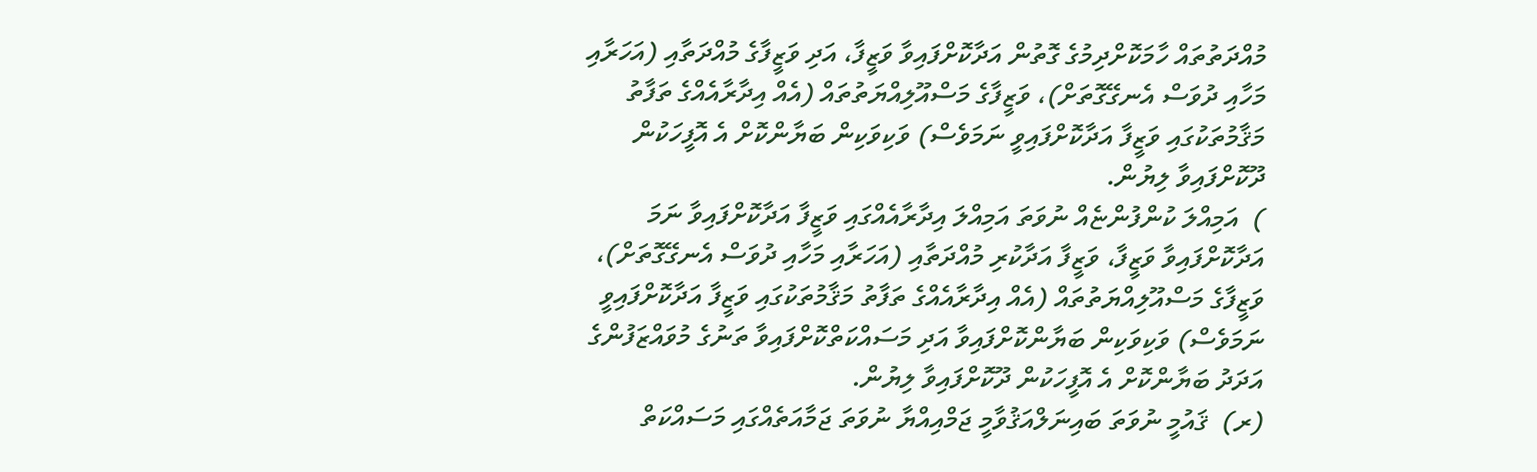މުއްދަތުތައް ހާމަކޮށްދިމުގެ ގޮތުން އަދާކޮށްފައިވާ ވަޒީފާ، އަދި ވަޒީފާގެ މުއްދަތާއި (އަހަރާއި މަހާއި ދުވަސް އެނގޭގޮތަށް)، ވަޒީފާގެ މަސްއޫލިއްޔަތުތައް (އެއް އިދާރާއެއްގެ ތަފާތު މަޤާމުތަކުގައި ވަޒީފާ އަދާކޮށްފައިވީ ނަމަވެސް) ވަކިވަކިން ބަޔާންކޮށް އެ އޮފީހަކުން ދޫކޮށްފައިވާ ލިޔުން.
)  އަމިއްލަ ކުންފުންޏެއް ނުވަތަ އަމިއްލަ އިދާރާއެއްގައި ވަޒީފާ އަދާކޮށްފައިވާ ނަމަ އަދާކޮށްފައިވާ ވަޒީފާ، ވަޒީފާ އަދާކުރި މުއްދަތާއި (އަހަރާއި މަހާއި ދުވަސް އެނގޭގޮތަށް)، ވަޒީފާގެ މަސްއޫލިއްޔަތުތައް (އެއް އިދާރާއެއްގެ ތަފާތު މަޤާމުތަކުގައި ވަޒީފާ އަދާކޮށްފައިވީ ނަމަވެސް) ވަކިވަކިން ބަޔާންކޮށްފައިވާ އަދި މަސައްކަތްކޮށްފައިވާ ތަނުގެ މުވައްޒަފުންގެ އަދަދު ބަޔާންކޮށް އެ އޮފީހަކުން ދޫކޮށްފައިވާ ލިޔުން.
(ރ)  ޤައުމީ ނުވަތަ ބައިނަލްއަޤުވާމީ ޖަމްއިއްޔާ ނުވަތަ ޖަމާއަތެއްގައި މަސައްކަތް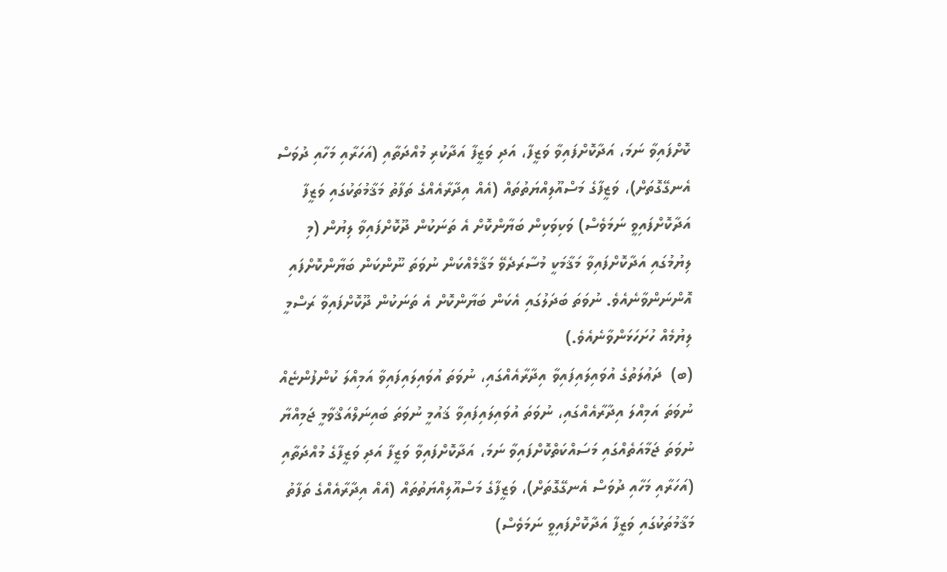ކޮށްފައިވާ ނަމަ، އަދާކޮށްފައިވާ ވަޒީފާ، އަދި ވަޒީފާ އަދާކުރި މުއްދަތާއި (އަހަރާއި މަހާއި ދުވަސް އެނގޭގޮތަށް)، ވަޒީފާގެ މަސްއޫލިއްޔަތުތައް (އެއް އިދާރާއެއްގެ ތަފާތު މަޤާމުތަކުގައި ވަޒީފާ އަދާކޮށްފައިވީ ނަމަވެސް) ވަކިވަކިން ބަޔާންކޮށް އެ ތަނަކުން ދޫކޮށްފައިވާ ލިޔުން (މި ލިޔުމުގައި އަދާކޮށްފައިވާ މަޤާމަކީ މުސާރަދެވޭ މަޤާމެއްކަން ނުވަތަ ނޫންކަން ބަޔާންކޮށްފައި އޮންނަންވާނެއެވެ. ނުވަތަ ބަދަލުގައި އެކަން ބަޔާންކޮށް އެ ތަނަކުން ދޫކޮށްފައިވާ ރަސްމީ ލިޔުމެއް ހުށަހަޅަންވާނެއެވެ.)
(ބ)  ދަޢުލަތުގެ އުވައިލައިފައިވާ އިދާރާއެއްގައި، ނުވަތަ އުވައިލައިފައިވާ އަމިއްލަ ކުންފުންޏެއް ނުވަތަ އަމިއްލަ އިދާރާއެއްގައި، ނުވަތަ އުވައިލައިފައިވާ ޤައުމީ ނުވަތަ ބައިނަލްއަޤްވާމީ ޖަމިއްޔާ ނުވަތަ ޖަމާއަތެއްގައި މަސައްކަތްކޮށްފައިވާ ނަމަ، އަދާކޮށްފައިވާ ވަޒީފާ އަދި ވަޒީފާގެ މުއްދަތާއި (އަހަރާއި މަހާއި ދުވަސް އެނގޭގޮތަށް)، ވަޒީފާގެ މަސްއޫލިއްޔަތުތައް (އެއް އިދާރާއެއްގެ ތަފާތު މަޤާމުތަކުގައި ވަޒީފާ އަދާކޮށްފައިވީ ނަމަވެސް)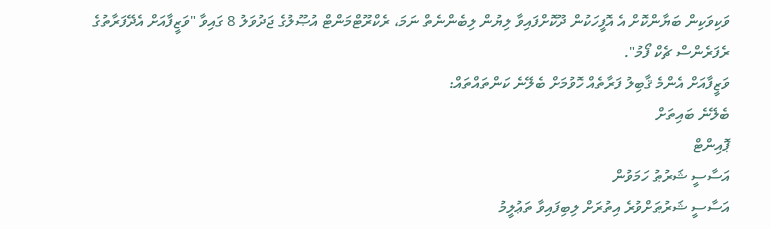ވަކިވަކިން ބަޔާންކޮށް އެ އޮފީހަކުން ދޫކޮށްފައިވާ ލިޔުން ލިބެންނެތް ނަމަ، ރެކްރޫޓްމަންޓް އުޞޫލުގެ ޖަދުވަލު 8 ގައިވާ "ވަޒީފާއަށް އެދޭފަރާތުގެ ރެފަރެންސް ޗެކް ފޯމު".
ވަޒީފާއަށް އެންމެ ޤާބިލު ފަރާތެއް ހޮވުމަށް ބެލޭނެ ކަންތައްތައް:
ބެލޭނެ ބައިތަށް
ޕޮއިންޓް
އަސާސީ ޝަރުޠު ހަމަވުން
އަސާސީ ޝަރުޠަށްވުރެ އިތުރަށް ލިބިފައިވާ ތަޢުލީމު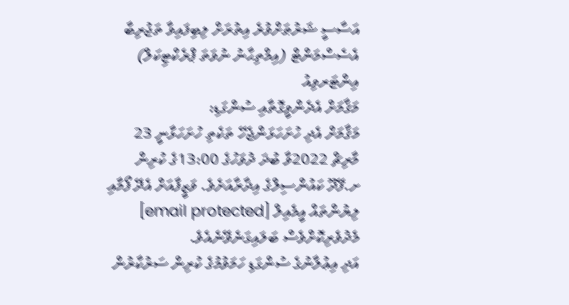އަސާސީ ޝަރުޠަށްވުރެ އިތުރަށް ލިބިފައިވާ ތަޖުރިބާ
އެސެސްމަންޓް (އިމްތިޙާނު ނުވަތަ ޕްރެކްޓިކަލް)
އިންޓަރވިއު
މަޤާމަށް އެދެންވީގޮތާއި ސުންގަޑި:
މަޤާމަށް އެދި ހުށަހަޅަންޖެހޭ ތަކެތި ހުށަހަޅާނީ 23 މާރިޗް 2022ވާ ބުދަ ދުވަހުގެ 13:00ގެ ކުރިން ށ.ފޭދޫ ކައުންސިލްގެ އިދާރާއަށެވެ. ވަޒީފާއަށް އެދޭ ފޯމާއި ލިޔުންތައް އީމެއިލް [email protected] މެދުވެރިކޮށްވެސް ބަލައިގަނެވޭނެއެވެ.
އަދި އިޢުލާނުގެ ސުންގަޑި ހަމަވުމުގެ ކުރިން ސަރުކާރުން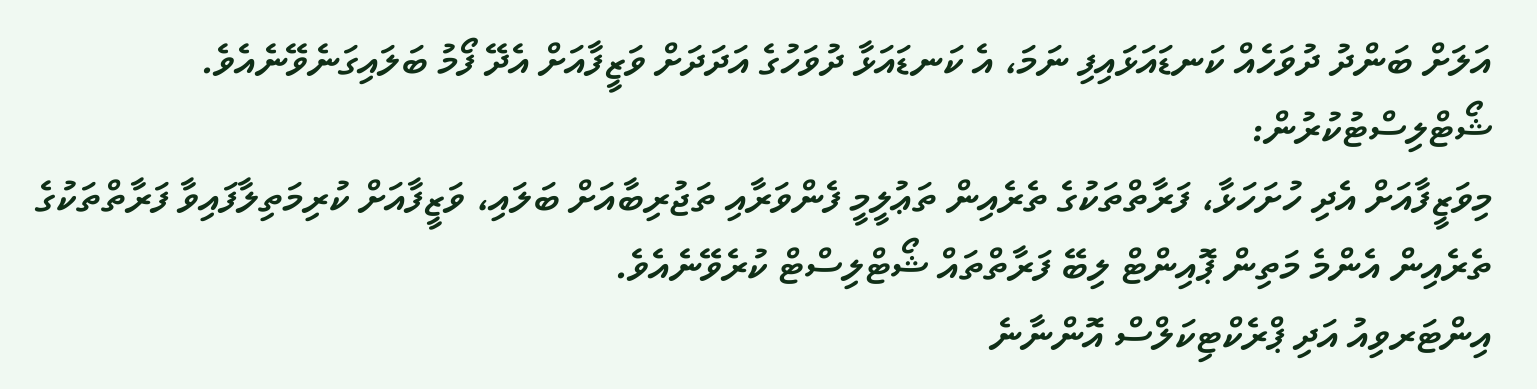އަލަށް ބަންދު ދުވަހެއް ކަނޑައަޅައިފި ނަމަ، އެ ކަނޑައަޅާ ދުވަހުގެ އަދަދަށް ވަޒީފާއަށް އެދޭ ފޯމު ބަލައިގަނެވޭނެއެވެ.
ޝޯޓްލިސްޓުކުރުން:
މިވަޒީފާއަށް އެދި ހުށަހަޅާ، ފަރާތްތަކުގެ ތެރެއިން ތަޢުލީމީ ފެންވަރާއި ތަޖުރިބާއަށް ބަލައި، ވަޒީފާއަށް ކުރިމަތިލާފައިވާ ފަރާތްތަކުގެ ތެރެއިން އެންމެ މަތިން ޕޮއިންޓް ލިބޭ ފަރާތްތައް ޝޯޓްލިސްޓް ކުރެވޭނެއެވެ.
އިންޓަރވިއު އަދި ޕްރެކްޓިކަލްސް އޮންނާނެ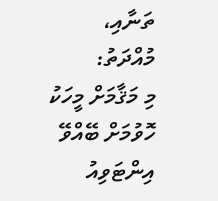ތަނާއި، މުއްދަތު:
މި މަޤާމަށް މީހަކު ހޮވުމަށް ބޭއްވޭ އިންޓަވިއު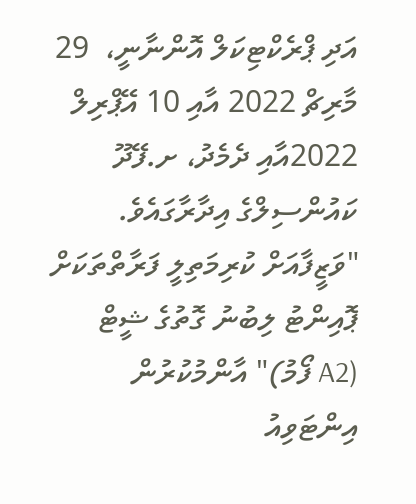އަދި ޕްރެކްޓިކަލް އޮންނާނީ،  29 މާރިޗް 2022 އާއި 10 އޭޕްރިލް 2022އާއި ދެމެދު، ށ.ފޭދޫ ކައުންސިލްގެ އިދާރާގައެވެ.
"ވަޒީފާއަށް ކުރިމަތިލީ ފަރާތްތަކަށް ޕޮއިންޓު ލިބުނު ގޮތުގެ ޝީޓް (A2 ފޯމު)" އާންމުކުރުން
އިންޓަވިއު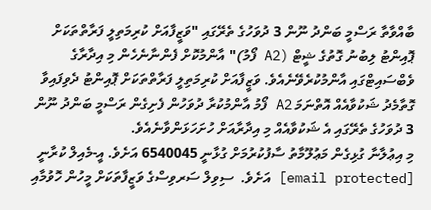ބާއްވާތާ ރަސްމީ ބަންދު ނޫން 3 ދުވަހުގެ ތެރޭގައި "ވަޒީފާއަށް ކުރިމަތިލީ ފަރާތްތަކަށް ޕޮއިންޓު ލިބުނު ގޮތުގެ ޝީޓް (A2 ފޯމު)" އާންމުކޮށް ފެންނާނެހެން މި އިދާރާގެ ވެބްސައިޓްގައި އާންމުކުރެވޭނެއެވެ. ވަޒީފާއަށް ކުރިމަތިލީ ފަރާތްތަކަށް ޕޮއިންޓު ދެވިފައިވާ ގޮތާމެދު ޝަކުވާއެއް އޮތްނަމަ A2 ފޯމު އާންމުކުރާ ދުވަހުން ފެށިގެން ރަސްމީ ބަންދު ނޫން 3 ދުވަހުގެ ތެރޭގައި އެ ޝަކުވާއެއް މި އިދާރާއަށް ހުށަހަޅަންވާނެއެވެ.
މި އިޢުލާނާ ގުޅިގެން މަޢުލޫމާތު ސާފުކުރުމަށް ގުޅާނީ 6540045 އަށެވެ. އީ-މެއިލް ކުރާނީ [email protected] އަށެވެ.  ސިވިލް ސަރވިސްގެ ވަޒީފާތަކަށް މީހުން ހޮވުމާއި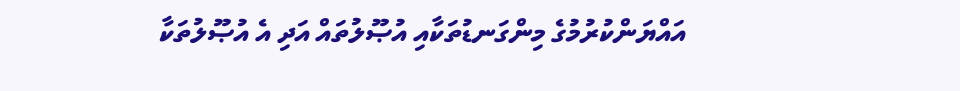އައްޔަންކުރުމުގެ މިންގަނޑުތަކާއި އުޞޫލުތައް އަދި އެ އުޞޫލުތަކާ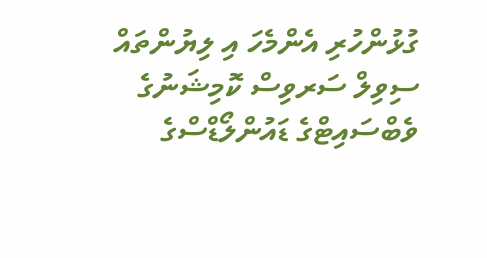ގުޅުންހުރި އެންމެހަ އި ލިޔުންތައް ސިވިލް ސަރވިސް ކޮމިޝަނުގެ ވެބްސައިޓްގެ ޑައުންލޯޑްސްގެ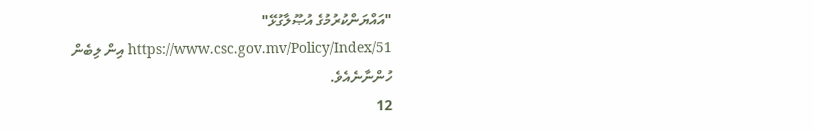"އައްޔަންކުރުމުގެ އުޞޫލާގުޅޭ"  https://www.csc.gov.mv/Policy/Index/51 އިން ލިބެން ހުންނާނެއެވެ.
12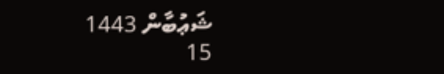ޝަޢުބާން 1443
15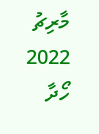މާރިޗު 2022
ހޯދާ